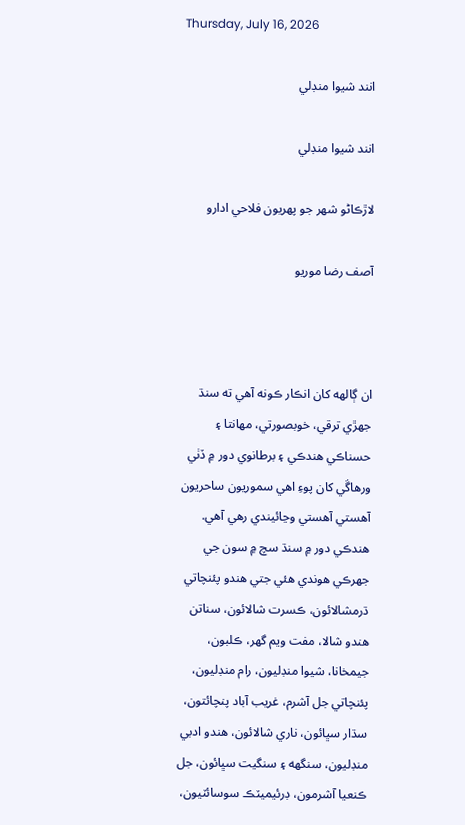Thursday, July 16, 2026

انند شيوا منڊلي

انند شيوا منڊلي

لاڙڪاڻو شهر جو پهريون فلاحي ادارو

آصف رضا موريو



ان ڳالهه کان انڪار ڪونه آهي ته سنڌ جهڙي ترقي، خوبصورتي، مهانتا ۽ حسناڪي هندڪي ۽ برطانوي دور ۾ ڏٺي ورهاڱي کان پوءِ اهي سموريون ساحريون آهستي آهستي وڃائيندي رهي آهي. هندڪي دور ۾ سنڌ سچ ۾ سون جي جهرڪي هوندي هئي جتي ھندو پئنچاتي ڌرمشالائون، ڪسرت شالائون، سناتن ھندو شالا، مفت ويم گهر، ڪلبون، جيمخانا، شيوا منڊليون، رام منڊليون، پئنچاتي جل آشرم، غريب آباد پنچائتون، سڌار سڀائون، ناري شالائون، هندو ادبي منڊليون، سنگهه ۽ سنگيت سڀائون، جل ڪنعيا آشرمون، ڊرئيميٽڪ سوسائٽيون،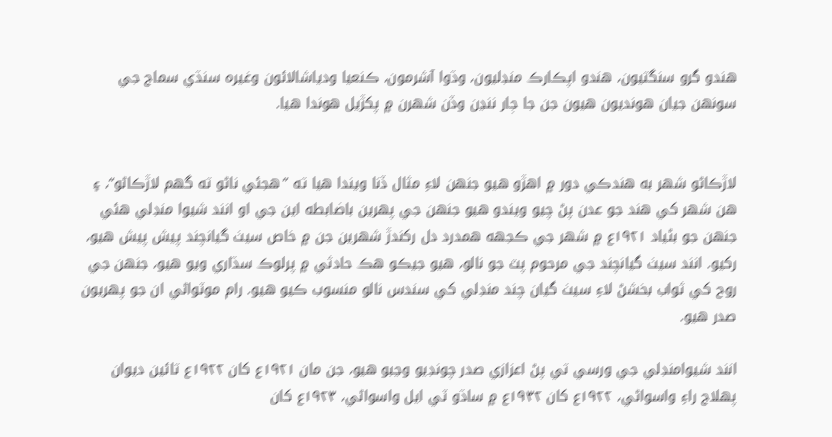هندو گرو سنگتيون، هندو اپڪارڪ منڊليون، وڌوا آشرمون، ڪنعيا ودياشالائون وغيره سنڌي سماج جي سونهن جيان هونديون هيون جن جا ڄار ننڍن وڏن شهرن ۾ پکڙيل هوندا هيا.


لاڙڪاڻو شهر به هندڪي دور ۾ اهڙو هيو جنهن لاءِ مثال ڏنا ويندا هيا ته ”هجئي ناڻو ته گهم لاڙڪاڻو“، ۽ هن شهر کي هند جو عدن پڻ چيو ويندو هيو جنهن جي پهرين باضابطه اين جي او انند شيوا منڊلي هئي جنهن جو بڻياد ۱۹۲۱ع ۾ شهر جي ڪجهه همدرد دل رکندڙ شهرين جن ۾ خاص سيٺ گيانچند پيش پيش هيو، رکيو. انند سيٺ گيانچند جي مرحوم پٽ جو نالو، هيو جيڪو هڪ حادثي ۾ پرلوڪ سڌاري ويو هيو، جنهن جي روح کي ثواب بخشڻ لاءِ سيٺ گيان چند منڊلي کي سندس نالو منسوب ڪيو هيو. رام موٽواڻي ان جو پهريون صدر هيو.

انند شيوامنڊلي جي ورسي تي پڻ اعزازي صدر چونڊيو وڃبو هيو، جن مان ۱۹۲۱ع کان ۱۹۲۲ع تائين ديوان پهلاج راءِ واسواڻي، ۱۹۲۲ع کان ۱۹۳۲ع ۾ ساڌو ٽي ايل واسواڻي، ۱۹۲۳ع کان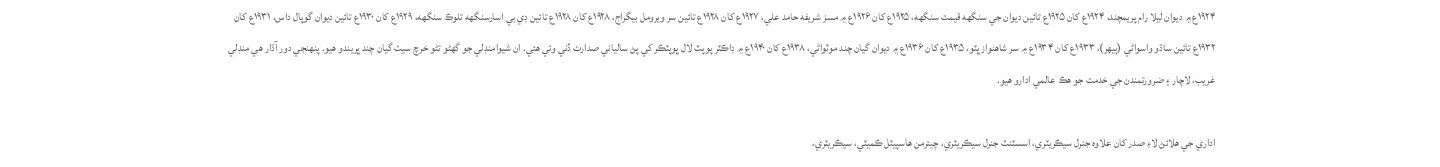۱۹۲۴ع ۾ ديوان ليلا رام پريمچند، ۱۹۲۴ع کان ۱۹۲۵ع تائين ديوان جي سنگهه قيمت سنگهه، ۱۹۲۵ع کان ۱۹۲۶ع ۾ مسز شريفه حامد علي، ۱۹۲۷ع کان ۱۹۲۸ع تائين سر ويرومل بيگراج، ۱۹۲۸ع کان ۱۹۲۸ع تائين ڊي بي اسارسنگهه تلوڪ سنگهه، ۱۹۲۹ع کان ۱۹۳۰ع تائين ديوان گوپال داس، ۱۹۳۱ع کان ۱۹۳۲ع تائين ساڌو واسواڻي (ٻيهر)، ۱۹۳۳ع کان ۱۹۳۴ع ۾ سر شاهنواز ڀٽو، ۱۹۳۵ع کان ۱۹۳۶ع ۾ ديوان گيان چند موٽواڻي، ۱۹۳۸ع کان ۱۹۴۰ع ۾ ڊاڪٽر پوپٽ لال ڀوپٽڪر کي پڻ سالياني صدارت ڏني وئي هئي. ان شيوامنڊلي جو گهڻو تڻو خرچ سيٺ گيان چند ڀريندو هيو. پنهنجي دور آڌار هي منڊلي غريب، لاچار ۽ ضرورتمندن جي خدمت جو هڪ عالمي ادارو هيو.

اداري جي هلائڻ لاءِ صدر کان علاوه جنرل سيڪريٽري، اسسٽنٽ جنرل سيڪريٽري، چيئرمن هاسپيٽل ڪميٽي، سيڪريٽري،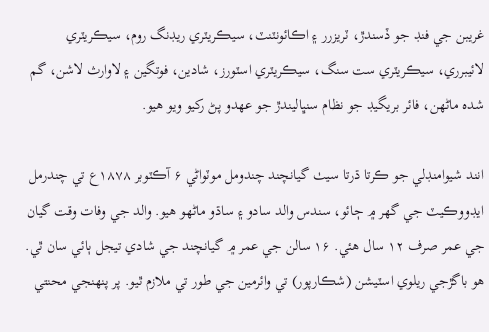غريبن جي فنڊ جو ڏسندڙ، ٽريزرر ۽ اڪائونٽنٽ، سيڪريٽري ريڊنگ روم، سيڪريٽري لائيبرري، سيڪريٽري ست سنگ، سيڪريٽري اسٽورز، شادين، فوتگين ۽ لاوارث لاشن، گم شده ماڻهن، فائر بريگيڊ جو نظام سنڀاليندڙ جو عهدو پڻ رکيو ويو هيو.

انند شيوامنڊلي جو ڪرتا ڌرتا سيٺ گيانچند چندومل موٽواڻي ۶ آڪٽوبر ۱۸۷۸ع تي چندرمل ايڊووڪيٽ جي گهر ۾ ڄائو، سندس والد سادو ۽ ساڌو ماڻهو هيو. والد جي وفات وقت گيان جي عمر صرف ۱۲ سال هئي. ۱۶ سالن جي عمر ۾ گيانچند جي شادي تيجل ٻائي سان ٿي. هو باگڙجي ريلوي اسٽيشن (شڪارپور) تي وائرمين جي طور تي ملازم ٿيو. پر پنهنجي محنتي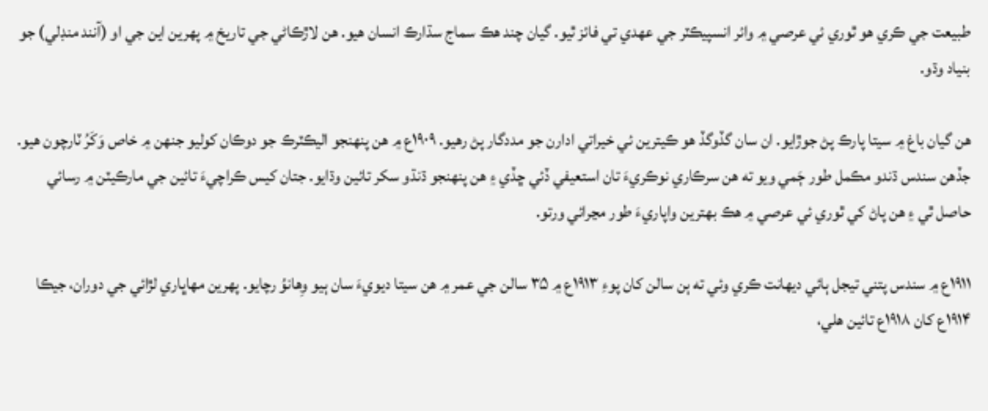طبيعت جي ڪري هو ٿوري ئي عرصي ۾ وائر انسپيڪٽر جي عهدي تي فائز ٿيو. گيان چند هڪ سماج سڌارڪ انسان هيو. هن لاڙڪاڻي جي تاريخ ۾ پهرين اين جي او (آنند منڊلي) جو بنياد وڌو.

هن گيان باغ ۾ سيتا پارڪ پڻ جوڙايو. ان سان گڏوگڏ هو ڪيترين ئي خيراتي ادارن جو مددگار پڻ رهيو. ۱۹۰۹ع ۾ هن پنهنجو اليڪٽرڪ جو دوڪان کوليو جنهن ۾ خاص وَکَرُ ٽارچون هيو. جڏهن سندس ڌندو مڪمل طور ڄَمي ويو ته هن سرڪاري نوڪريءَ تان استعيفي ڏئي ڇڏي ۽ هن پنهنجو ڌنڌو سکر تائين وڌايو. جتان کيس ڪراچيءَ تائين جي مارڪيٽن ۾ رسائي حاصل ٿي ۽ هن پاڻ کي ٿوري ئي عرصي ۾ هڪ بهترين واپاريءَ طور مڃرائي ورتو.

۱۹۱۱ع ۾ سندس پتني تيجل ٻائي ديهانت ڪري وئي ته ٻن سالن کان پوءِ ۱۹۱۳ع ۾ ۳۵ سالن جي عمر ۾ هن سيتا ديويءَ سان ٻيو وِهانوُ رچايو. پهرين مهاڀاري لڙائي جي دوران، جيڪا ۱۹۱۴ع کان ۱۹۱۸ع تائين هلي،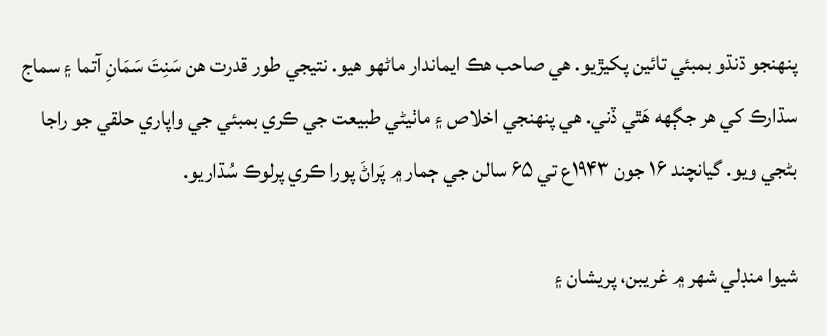پنهنجو ڌنڌو بمبئي تائين پکيڙيو. هي صاحب هڪ ايماندار ماڻهو هيو. نتيجي طور قدرت هن سَنِتَ سَمَانِ آتما ۽ سماج سڌارڪ کي هر جڳهه هَٿي ڏني. هي پنهنجي اخلاص ۽ ماٺيڻي طبيعت جي ڪري بمبئي جي واپاري حلقي جو راجا بڻجي ويو. گيانچند ۱۶ جون ۱۹۴۳ع تي ۶۵ سالن جي ڄمار ۾ پَراڻَ پورا ڪري پرلوڪ سُڌاريو.

شيوا منڊلي شهر ۾ غريبن، پريشان ۽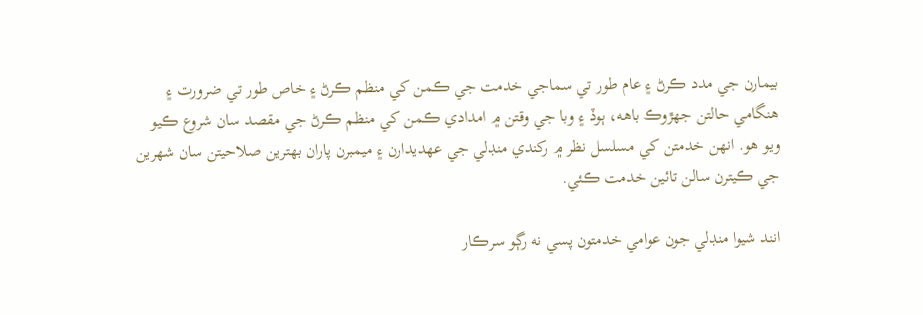بيمارن جي مدد ڪرڻ ۽ عام طور تي سماجي خدمت جي ڪمن کي منظم ڪرڻ ۽ خاص طور تي ضرورت ۽ هنگامي حالتن جهڙوڪ باهه، ٻوڏ ۽ وبا جي وقتن ۾ امدادي ڪمن کي منظم ڪرڻ جي مقصد سان شروع ڪيو ويو هو. انهن خدمتن کي مسلسل نظر ۾ رکندي منڊلي جي عهديدارن ۽ ميمبرن پاران بهترين صلاحيتن سان شهرين جي ڪيترن سالن تائين خدمت ڪئي.

انند شيوا منڊلي جون عوامي خدمتون پسي نه رڳو سرڪار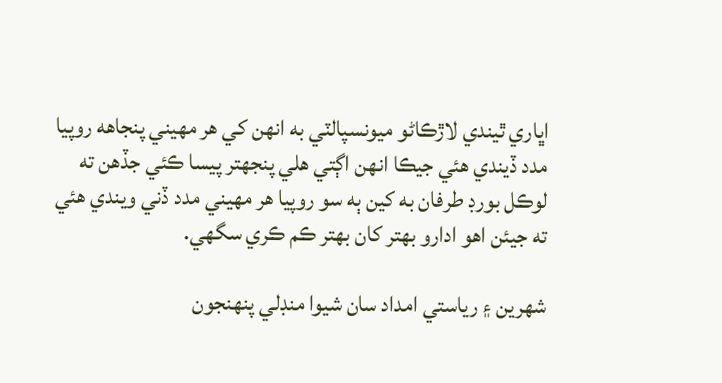اڀاري ٿيندي لاڙڪاڻو ميونسپالٽي به انهن کي هر مهيني پنجاهه روپيا مدد ڏيندي هئي جيڪا انهن اڳتي هلي پنجهتر پيسا ڪئي جڏهن ته لوڪل بورڊ طرفان به کين ٻه سو روپيا هر مهيني مدد ڏني ويندي هئي ته جيئن اهو ادارو بهتر کان بهتر ڪم ڪري سگهي.

شهرين ۽ رياستي امداد سان شيوا منڊلي پنهنجون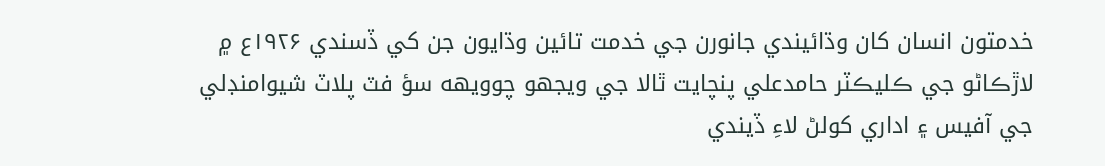خدمتون انسان کان وڌائيندي جانورن جي خدمت تائين وڌايون جن کي ڏسندي ۱۹۲۶ع ۾ لاڙڪاڻو جي ڪليڪٽر حامدعلي پنچايت ٿالا جي ويجهو چوويهه سؤ فٽ پلاٽ شيوامنڊلي جي آفيس ۽ اداري کولڻ لاءِ ڏيندي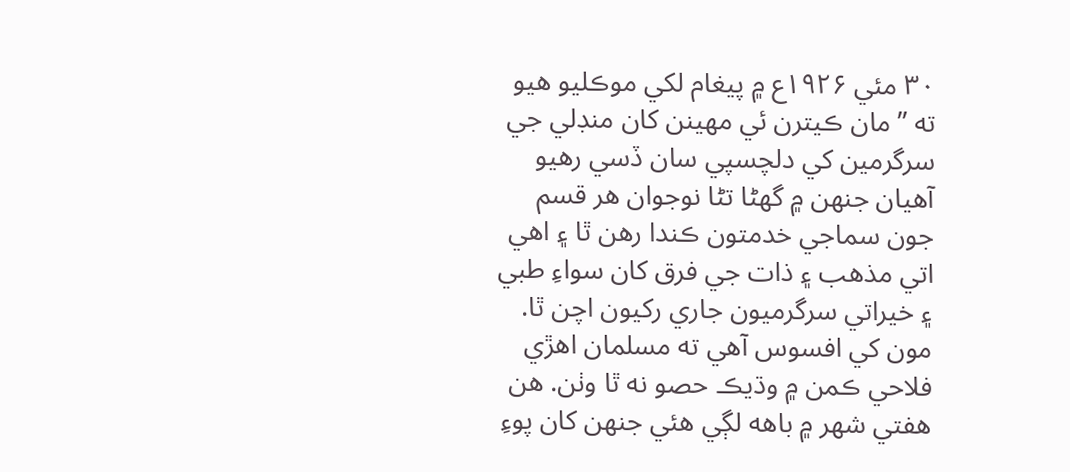۳۰ مئي ۱۹۲۶ع ۾ پيغام لکي موڪليو هيو ته ”مان ڪيترن ئي مهينن کان منڊلي جي سرگرمين کي دلچسپي سان ڏسي رهيو آهيان جنهن ۾ گهڻا تڻا نوجوان هر قسم جون سماجي خدمتون ڪندا رهن ٿا ۽ اهي اتي مذهب ۽ ذات جي فرق کان سواءِ طبي ۽ خيراتي سرگرميون جاري رکيون اچن ٿا. مون کي افسوس آهي ته مسلمان اهڙي فلاحي ڪمن ۾ وڌيڪ حصو نه ٿا وٺن. هن هفتي شهر ۾ باهه لڳي هئي جنهن کان پوءِ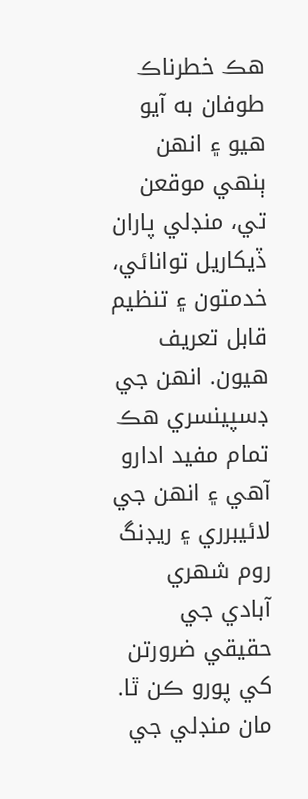هڪ خطرناڪ طوفان به آيو هيو ۽ انهن ٻنهي موقعن تي، منڊلي پاران ڏيکاريل توانائي، خدمتون ۽ تنظيم قابل تعريف هيون. انهن جي ڊسپينسري هڪ تمام مفيد ادارو آهي ۽ انهن جي لائيبرري ۽ ريڊنگ روم شهري آبادي جي حقيقي ضرورتن کي پورو ڪن ٿا. مان منڊلي جي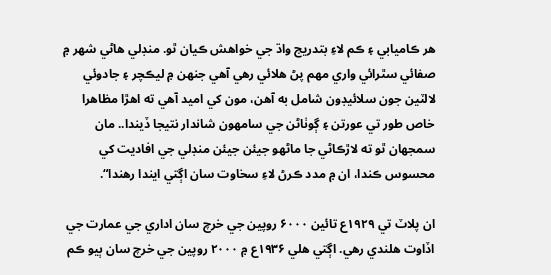هر ڪاميابي ۽ ڪم لاءِ بتدريج واڌ جي خواهش ڪيان ٿو. منڊلي هاڻي شهر ۾ صفائي سٿرائي واري مهم پڻ هلائي رهي آهي جنهن ۾ ليڪچر ۽ جادوئي لالٽين جون سلائيڊون شامل به آهن، مون کي اميد آهي ته اهڙا مظاهرا خاص طور تي عورتن ۽ ڳوٺاڻن جي سامهون شاندار نتيجا ڏيندا.. مان سمجهان ٿو ته لاڙڪاڻي جا ماڻهو جيئن جيئن منڊلي جي افاديت کي محسوس ڪندا، ان ۾ مدد ڪرڻ لاءِ سخاوت سان اڳتي ايندا رهندا“.

ان پلاٽ تي ۱۹۲۹ع تائين ۶۰۰۰ روپين جي خرچ سان اداري جي عمارت جي اڏاوت هلندي رهي. اڳتي هلي ۱۹۳۶ع ۾ ۲۰۰۰ روپين جي خرچ سان ٻيو ڪم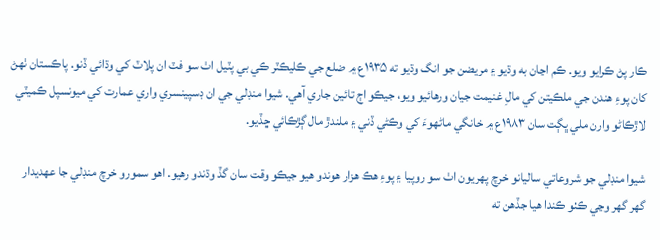ڪار پڻ ڪرايو ويو. ڪم اڃان به وڌيو ۽ مريضن جو انگ وڌيو ته ۱۹۳۵ع ۾ ضلع جي ڪليڪٽر ڪي بي پٽيل اٺ سو فٽ ان پلاٽ کي وڌائي ڏنو. پاڪستان ٺهڻ کان پوءِ هندن جي ملڪيتن کي مالِ غنيمت جيان ورهائيو ويو، جيڪو اڄ تائين جاري آهي. شيوا منڊلي جي ان ڊسپينسري واري عمارت کي ميونسپل ڪميٽي لاڙڪاڻو وارن ملي ڀڳت سان ۱۹۸۳ع ۾ خانگي ماڻهوءَ کي وڪڻي ڏني ۽ ملندڙ مال ڳڙڪائي ڇڏيو.

شيوا منڊلي جو شروعاتي ساليانو خرچ پهريون اٺ سو روپيا ۽ پوءِ هڪ هزار هوندو هيو جيڪو وقت سان گڏ وڌندو رهيو. اهو سمورو خرچ منڊلي جا عهديدار گهر گهر وڃي ڪٺو ڪندا هيا جڏهن ته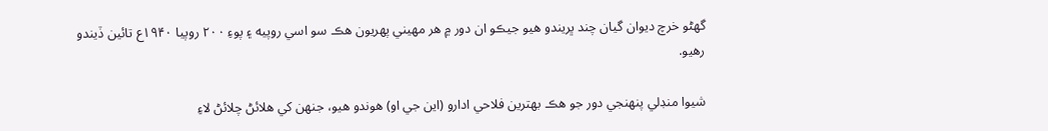گهڻو خرچ ديوان گيان چند ڀريندو هيو جيڪو ان دور ۾ هر مهيني پهريون هڪ سو اسي روپيه ۽ پوءِ ۲۰۰ روپيا ۱۹۴۰ع تائين ڏيندو رهيو.

شيوا منڊلي پنهنجي دور جو هڪ بهترين فلاحي ادارو (اين جي او) هوندو هيو، جنهن کي هلائڻ چلائڻ لاءِ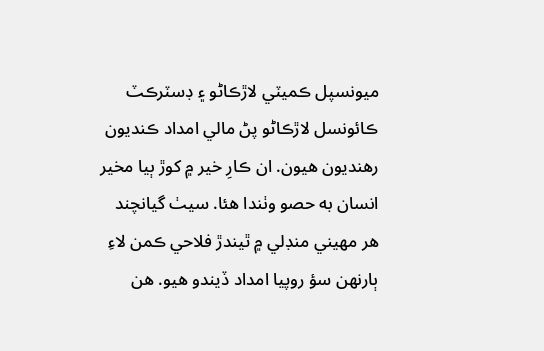ميونسپل ڪميٽي لاڙڪاڻو ۽ ڊسٽرڪٽ ڪائونسل لاڙڪاڻو پڻ مالي امداد ڪنديون رهنديون هيون. ان ڪارِ خير ۾ کوڙ ٻيا مخير انسان به حصو وٺندا هئا. سيٺ گيانچند هر مهيني منڊلي ۾ ٿيندڙ فلاحي ڪمن لاءِ ٻارنهن سؤ روپيا امداد ڏيندو هيو. هن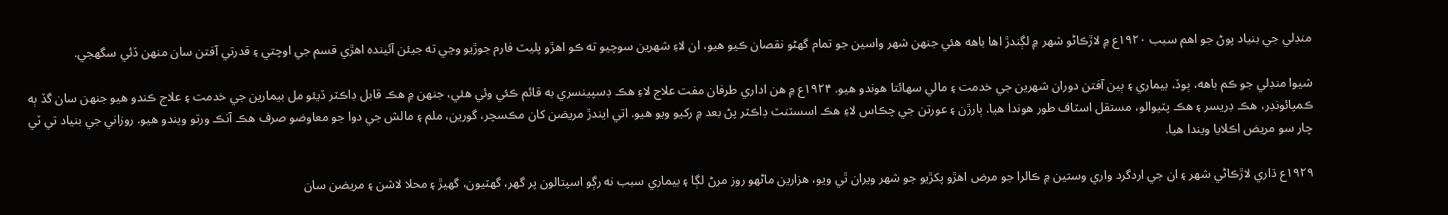منڊلي جي بنياد پوڻ جو اهم سبب ۱۹۲۰ع ۾ لاڙڪاڻو شهر ۾ لڳندڙ اها باهه هئي جنهن شهر واسين جو تمام گهڻو نقصان ڪيو هيو، ان لاءِ شهرين سوچيو ته ڪو اهڙو پليٽ فارم جوڙيو وڃي ته جيئن آئينده اهڙي قسم جي اوچتي ۽ قدرتي آفتن سان منهن ڏئي سگهجي.

شيوا منڊلي جو ڪم باهه، ٻوڏ، بيماري ۽ ٻين آفتن دوران شهرين جي خدمت ۽ مالي سهائتا هوندو هيو. ۱۹۲۴ع ۾ هن اداري طرفان مفت علاج لاءِ هڪ ڊسپينسري به قائم ڪئي وئي هئي، جنهن ۾ هڪ قابل ڊاڪٽر ڏيئو مل بيمارين جي خدمت ۽ علاج ڪندو هيو جنهن سان گڏ ٻه ڪمپائونڊر، هڪ ڊريسر ۽ هڪ پٽيوالو، مستقل اسٽاف طور هوندا هيا. ٻارڙن ۽ عورتن جي چڪاس لاءِ هڪ اسسٽنٽ ڊاڪٽر پڻ بعد ۾ رکيو ويو هيو. اتي ايندڙ مريضن کان مڪسچر، گورين، ملم ۽ مالش جي دوا جو معاوضو صرف هڪ آنڪ ورتو ويندو هيو. روزاني جي بنياد تي ٽي چار سو مريض اڪلايا ويندا هيا.

۱۹۲۹ع ڌاري لاڙڪاڻي شهر ۽ ان جي اردگرد واري وستين ۾ ڪالرا جو مرض اهڙو پکڙيو جو شهر ويران ٿي ويو، هزارين ماڻهو روز مرڻ لڳا ۽ بيماري سبب نه رڳو اسپتالون پر گهر، گهٽيون، گهيڙ ۽ محلا لاشن ۽ مريضن سان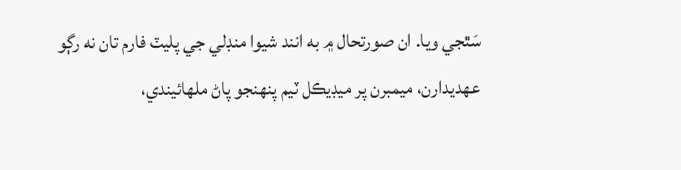سَٿجي ويا. ان صورتحال ۾ به انند شيوا منڊلي جي پليٽ فارم تان نه رڳو عهديدارن، ميمبرن پر ميڊيڪل ٽيم پنهنجو پاڻ ملهائيندي،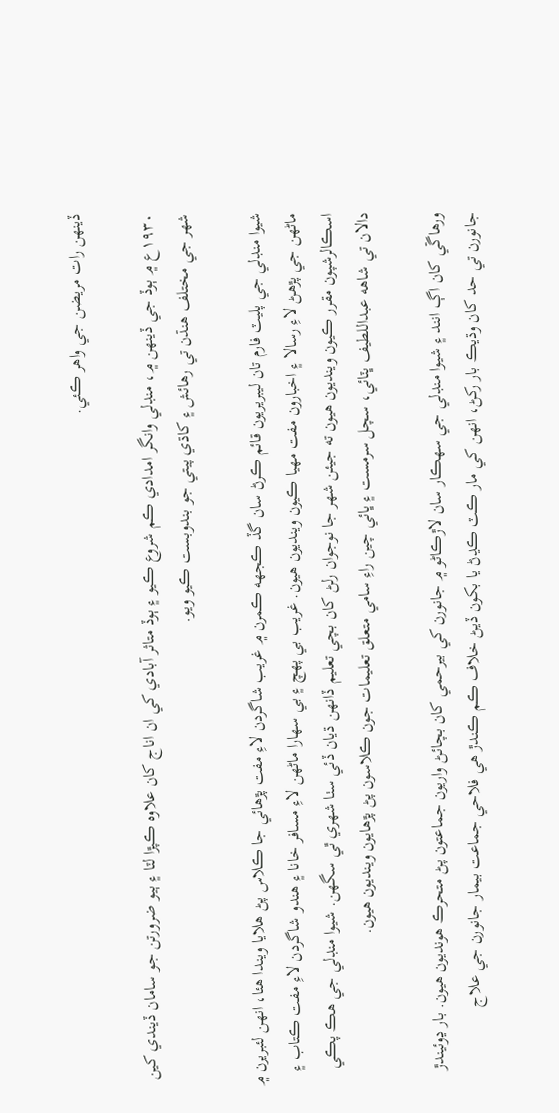ڏينهن رات مريضن جي واهر ڪئي.

۱۹۳۰ع ۾ ٻوڏ جي ڏينهن ۾، منڊلي وانگر امدادي ڪم شروع ڪيو ۽ ٻوڏ متاثر آبادي کي ان اناج کان علاوه ڪپڙا لٽا ۽ ٻيو ضرورتن جو سامان ڏيندي کين شهر جي مختلف هنڌن تي رهائش ۽ کاڌي پيتي جو بندوبست ڪيو ويو.

شيوا منڊلي جي پليٽ فارم تان ليبريريون قائم ڪرڻ سان گڏ ڪجهه ڪمرن ۾ غريب شاگردن لاءِ مفت پڙهائي جا ڪلاس پڻ هلايا ويندا هئا، انھن لئبريرن ۾ ماڻهن جي پڙهڻ لاءِ رسالا ۽ اخبارون مفت مهيا ڪيون وينديون هيون. غريب بي پهچ ۽ بي سهارا ماڻهن لاءِ مسافر خانا ۽ هندو شاگردن لاءِ مفت ڪتاب ۽ اسڪالرشپون مقرر ڪيون وينديون هيون ته جيئن شهر جا نوجوان رلڻ کان بچي تعليم ڏانهن ڌيان ڏئي سٺا شهري ٿي سگهن. شيوا منڊلي جي هڪ پڪي دالان تي شاهه عبداللطيف ڀٽائي، سچل سرمست ۽ ڀائي چين راءِ سامي متعلق تعليمات جون ڪلاسون پڻ پڙهايون وينديون هيون.

ورهاڱي کان اڳ انند ۽ شيوا منڊلي جي سهڪار سان لاڙڪاڻو ۾ جانورن کي بيرحمي کان بچائڻ واريون جماعتون پڻ متحرڪ هونديون هيون. بار ڍوئيندڙ جانورن تي حد کان وڌيڪ بار رکڻ، انهن کي مار ڪٽ ڪڍڻ يا بکون ڏيڻ خلاف ڪم ڪندڙ هي فلاحي جماعت بيمار جانورن جي علاج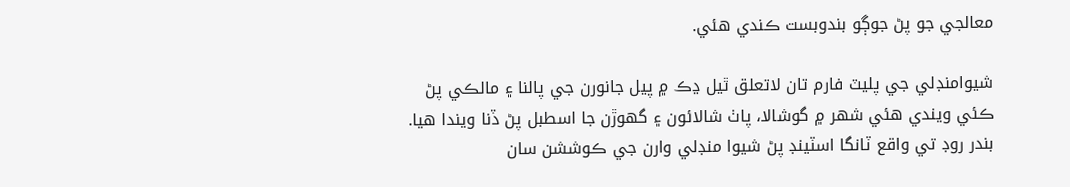معالجي جو پڻ جوڳو بندوبست ڪندي هئي.

شيوامنڊلي جي پليٽ فارم تان لاتعلق ٿيل ڍڪ ۾ پيل جانورن جي پالنا ۽ مالڪي پڻ ڪئي ويندي هئي شهر ۾ گوشالا، پاٺ شالائون ۽ گھوڙن جا اسطبل پڻ ڏنا ويندا هيا. بندر روڊ تي واقع ٽانگا اسٽينڊ پڻ شيوا منڊلي وارن جي ڪوششن سان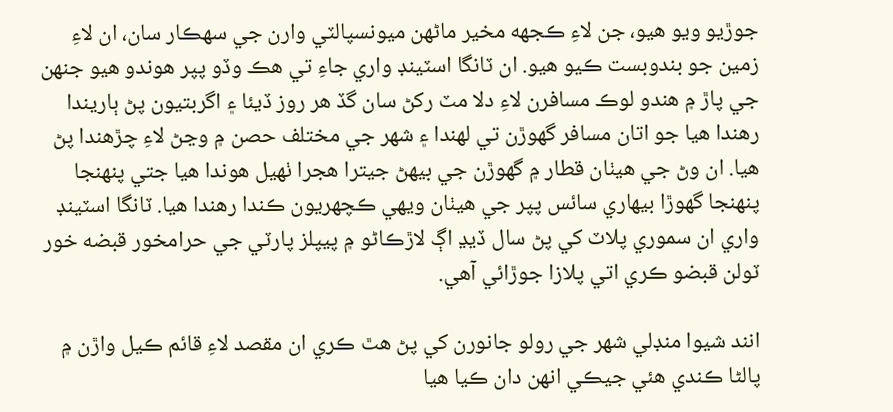جوڙيو ويو هيو، جن لاءِ ڪجهه مخير ماڻهن ميونسپالٽي وارن جي سهڪار سان، ان لاءِ زمين جو بندوبست ڪيو هيو. ان ٽانگا اسٽينڊ واري جاءِ تي هڪ وڏو پپر هوندو هيو جنهن جي پاڙ ۾ هندو لوڪ مسافرن لاءِ دلا مٽ رکڻ سان گڏ هر روز ڏيئا ۽ اگربتيون پڻ ٻاريندا رهندا هيا جو اتان مسافر گهوڙن تي لهندا ۽ شهر جي مختلف حصن ۾ وڃڻ لاءِ چڙهندا پڻ هيا. ان وڻ جي هيٺان قطار ۾ گهوڙن جي بيهڻ جيترا هجرا ٺهيل هوندا هيا جتي پنهنجا پنهنجا گهوڙا بيهاري سائس پپر جي هيٺان ويهي ڪچهريون ڪندا رهندا هيا. ٽانگا اسٽينڊ واري ان سموري پلاٽ کي پڻ سال ڏيڍ اڳ لاڙڪاڻو ۾ پيپلز پارٽي جي حرامخور قبضه خور ٽولن قبضو ڪري اتي پلازا جوڙائي آهي.

انند شيوا منڊلي شهر جي رولو جانورن کي پڻ هٿ ڪري ان مقصد لاءِ قائم ڪيل واڙن ۾ پالڻا ڪندي هئي جيڪي انهن دان ڪيا هيا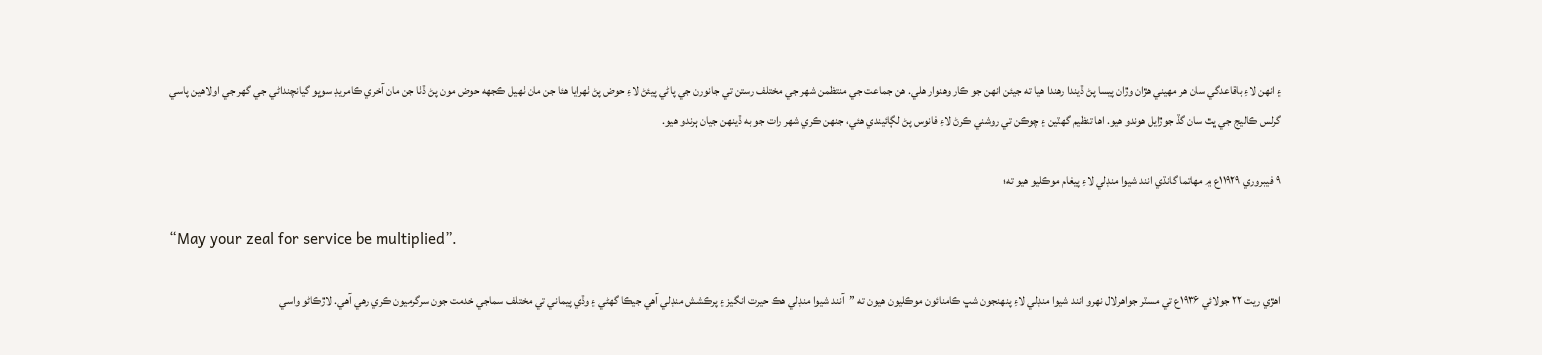۽ انهن لاءِ باقاعدگي سان هر مهيني هڙان وڙان پيسا پڻ ڏيندا رهندا هيا ته جيئن انهن جو ڪار وهنوار هلي. هن جماعت جي منتظمن شهر جي مختلف رستن تي جانورن جي پاڻي پيئڻ لاءِ حوض پڻ ٺهرايا هئا جن مان ٺهيل ڪجهه حوض مون پڻ ڏٺا جن مان آخري ڪامريڊ سوڀو گيانچنداڻي جي گهر جي اولاهين پاسي گرلس ڪاليج جي ڀٿ سان گڏ جوڙايل هوندو هيو. اها تنظيم گهٽين ۽ چوڪن تي روشني ڪرڻ لاءِ فانوس پڻ لڳائيندي هئي، جنهن ڪري شهر رات جو به ڏينهن جيان ٻرندو هيو.

۹ فيبروري ۱۱۹۲۹ع ۾ مهاتما گانڌي انند شيوا منڊلي لاءِ پيغام موڪليو هيو ته؛

“May your zeal for service be multiplied”.

اهڙي ريت ۲۲ جولائي ۱۹۳۶ع تي مسٽر جواهرلال نهرو انند شيوا منڊلي لاءِ پنهنجون شڀ ڪامنائون موڪليون هيون ته ”آنند شيوا منڊلي هڪ حيرت انگيز ۽ پرڪشش منڊلي آهي جيڪا گهڻي ۽ وڏي پيماني تي مختلف سماجي خدمت جون سرگرميون ڪري رهي آهي. لاڙڪاڻو واسي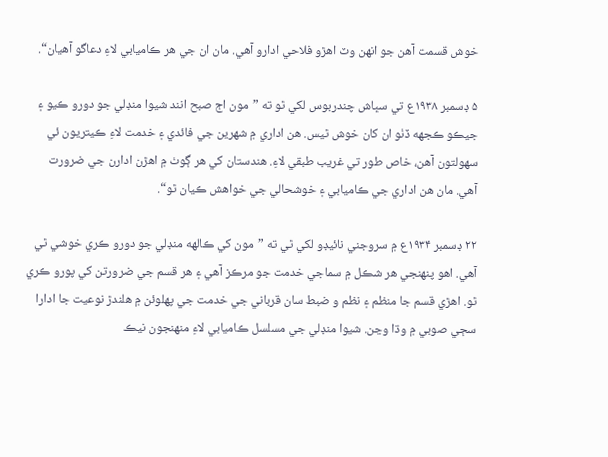خوش قسمت آهن جو انھن وٽ اهڙو فلاحي ادارو آهي. مان ان جي هر ڪاميابي لاءِ دعاگو آهيان“.

۵ ڊسمبر ۱۹۳۸ع تي سڀاش چندربوس لکي ٿو ته ”مون اڄ صبح انند شيوا منڊلي جو دورو ڪيو ۽ جيڪو ڪجهه ڏٺو ان کان خوش ٿيس. هن اداري ۾ شهرين جي فائدي ۽ خدمت لاءِ ڪيتريون ئي سهولتون آهن، خاص طور تي غريب طبقي لاءِ. هندستان کي هر ڳوٺ ۾ اهڙن ادارن جي ضرورت آهي. مان هن اداري جي ڪاميابي ۽ خوشحالي جي خواهش ڪيان ٿو“.

۲۲ ڊسمبر ۱۹۳۴ع ۾ سروجني نائيڊو لکي ٿي ته ”مون کي ڪالهه منڊلي جو دورو ڪري خوشي ٿي آهي. اهو پنهنجي هر شڪل ۾ سماجي خدمت جو مرڪز آهي ۽ هر قسم جي ضرورتن کي پورو ڪري ٿو. اهڙي قسم جا منظم ۽ نظم و ضبط سان قرباني جي خدمت جي پهلوئن ۾ هلندڙ نوعيت جا ادارا سڄي صوبي ۾ وڌا وڃن. شيوا منڊلي جي مسلسل ڪاميابي لاءِ منهنجون نيڪ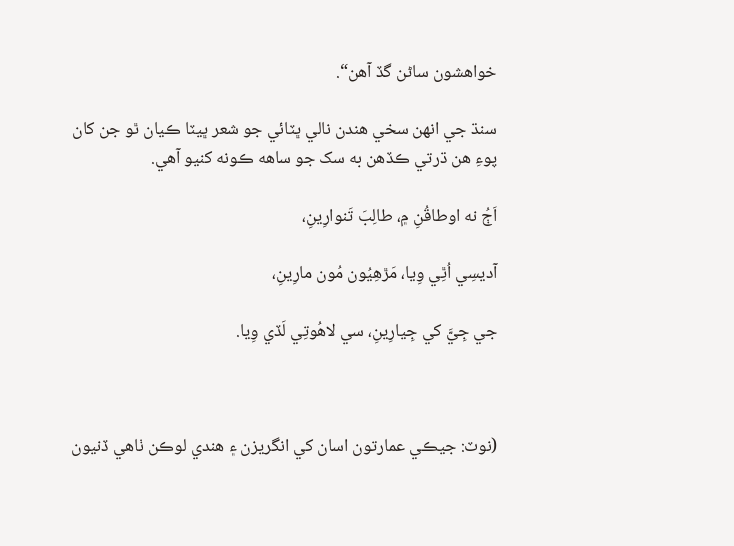خواهشون ساڻن گڏ آهن“.

سنڌ جي انهن سخي هندن نالي ڀٽائي جو شعر ڀيٽا ڪيان ٿو جن کان پوءِ هن ڌرتي ڪڏهن به سک جو ساهه ڪونه کنيو آهي.

اَڄُ نه اوطاقُنِ ۾، طالِبَ تَنوارِينِ،

آديسِي اُٿِي وِيا، مَڙهِيُون مُون مارِينِ،

جي جِيَّ کي جِيارِينِ، سي لاهُوتِي لَڏي وِيا.



(نوٽ: جيڪي عمارتون اسان کي انگريزن ۽ هندي لوڪن ٺاهي ڏنيون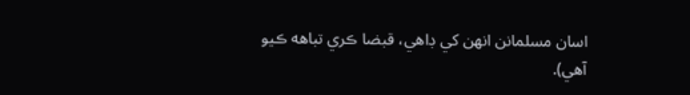اسان مسلمانن انهن کي ڊاهي، قبضا ڪري تباهه ڪيو آهي).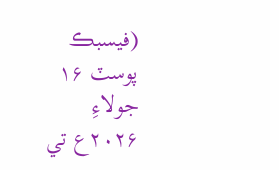(فيسبڪ پوسٽ ۱۶ جولاءِ ۲۰۲۶ع تي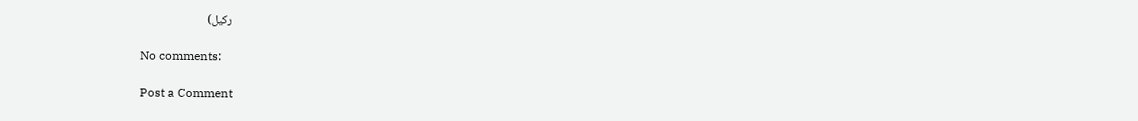رکيل)

No comments:

Post a Comment